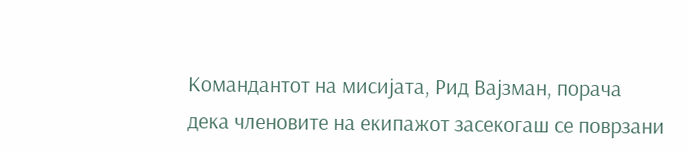Командантот на мисијата, Рид Вајзман, порача дека членовите на екипажот засекогаш се поврзани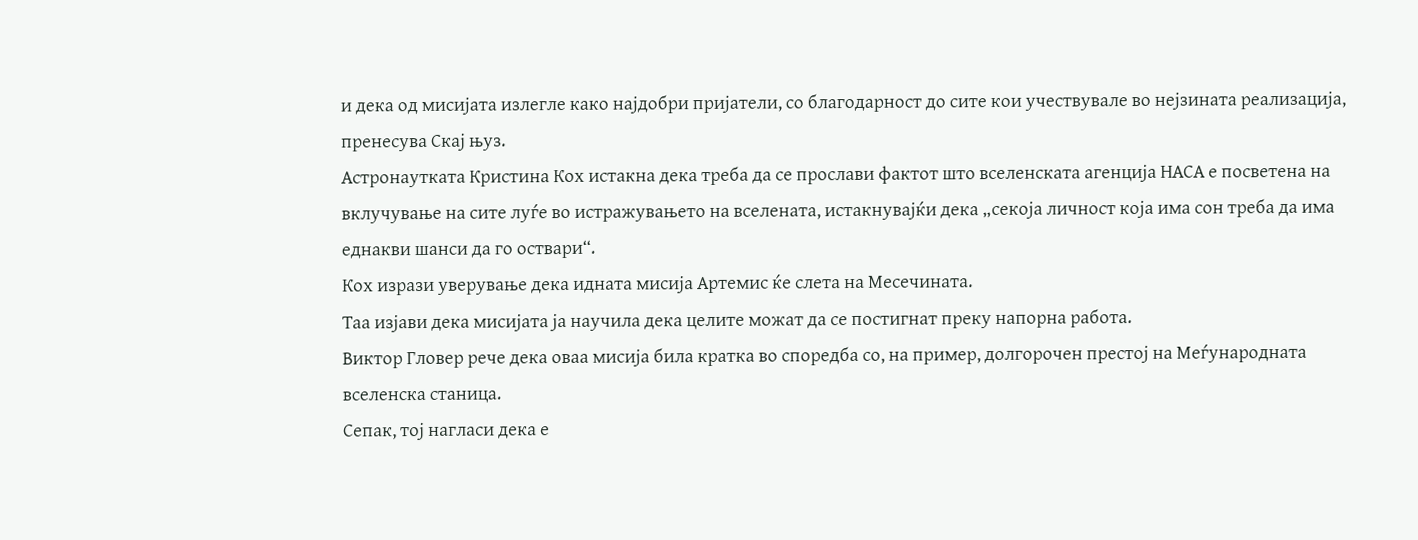и дека од мисијата излегле како најдобри пријатели, со благодарност до сите кои учествувале во нејзината реализација, пренесува Скај њуз.
Астронаутката Кристина Кох истакна дека треба да се прослави фактот што вселенската агенција НАСА е посветена на вклучување на сите луѓе во истражувањето на вселената, истакнувајќи дека „секоја личност која има сон треба да има еднакви шанси да го оствари“.
Кох изрази уверување дека идната мисија Артемис ќе слета на Месечината.
Таа изјави дека мисијата ја научила дека целите можат да се постигнат преку напорна работа.
Виктор Гловер рече дека оваа мисија била кратка во споредба со, на пример, долгорочен престој на Меѓународната вселенска станица.
Сепак, тој нагласи дека е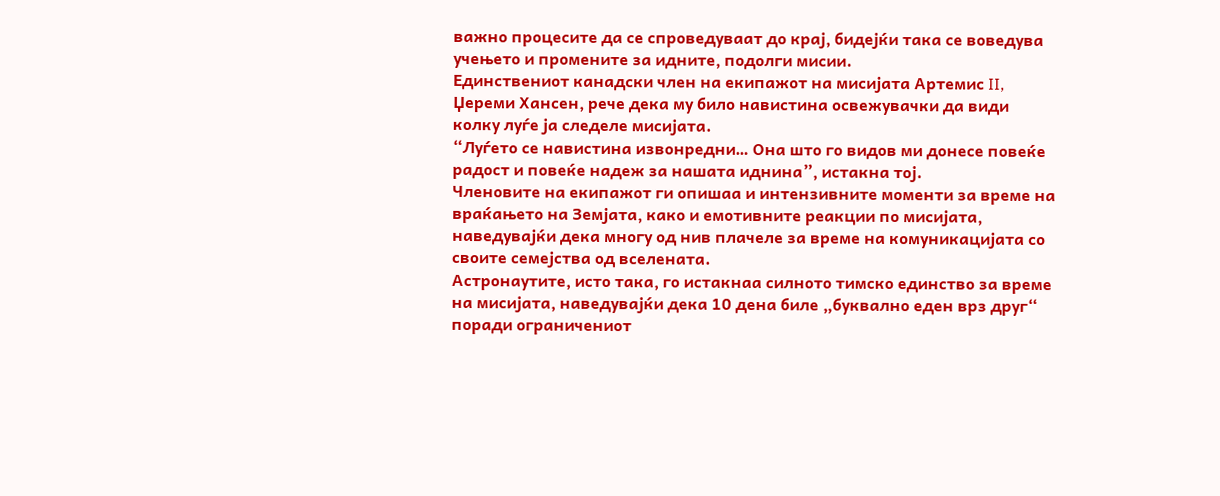важно процесите да се спроведуваат до крај, бидејќи така се воведува учењето и промените за идните, подолги мисии.
Единствениот канадски член на екипажот на мисијата Артемис II, Џереми Хансен, рече дека му било навистина освежувачки да види колку луѓе ја следеле мисијата.
“Луѓето се навистина извонредни… Она што го видов ми донесе повеќе радост и повеќе надеж за нашата иднина”, истакна тој.
Членовите на екипажот ги опишаа и интензивните моменти за време на враќањето на Земјата, како и емотивните реакции по мисијата, наведувајќи дека многу од нив плачеле за време на комуникацијата со своите семејства од вселената.
Астронаутите, исто така, го истакнаа силното тимско единство за време на мисијата, наведувајќи дека 10 дена биле „буквално еден врз друг“ поради ограничениот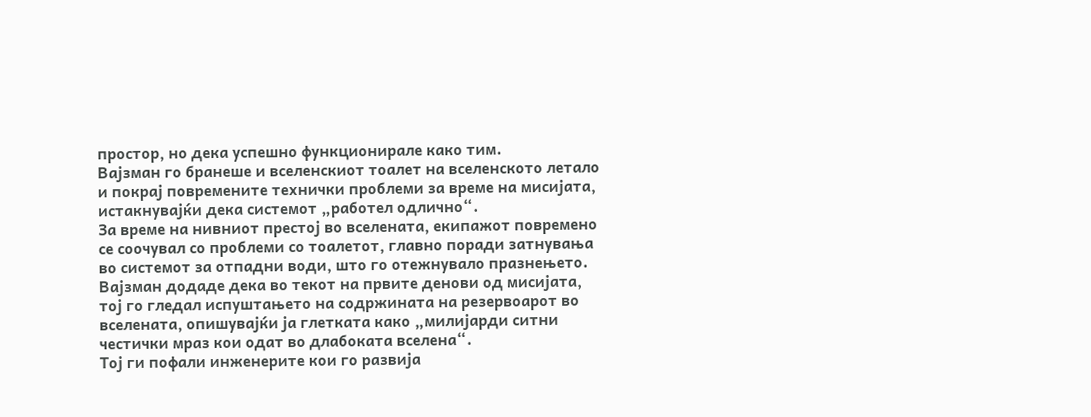простор, но дека успешно функционирале како тим.
Вајзман го бранеше и вселенскиот тоалет на вселенското летало и покрај повремените технички проблеми за време на мисијата, истакнувајќи дека системот „работел одлично“.
За време на нивниот престој во вселената, екипажот повремено се соочувал со проблеми со тоалетот, главно поради затнувања во системот за отпадни води, што го отежнувало празнењето.
Вајзман додаде дека во текот на првите денови од мисијата, тој го гледал испуштањето на содржината на резервоарот во вселената, опишувајќи ја глетката како „милијарди ситни честички мраз кои одат во длабоката вселена“.
Тој ги пофали инженерите кои го развија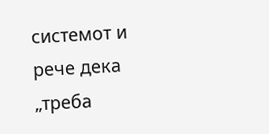системот и рече дека „треба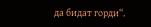да бидат горди“.